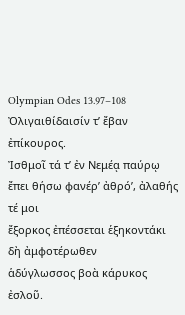Olympian Odes 13.97–108
Ὀλιγαιθίδαισίν τʼ ἔβαν ἐπίκουρος.
Ἰσθμοῖ τά τʼ ἐν Νεμέᾳ παύρῳ ἔπει θήσω φανέρʼ ἀθρόʼ, ἀλαθής τέ μοι
ἔξορκος ἐπέσσεται ἑξηκοντάκι δὴ ἀμφοτέρωθεν
ἁδύγλωσσος βοὰ κάρυκος ἐσλοῦ.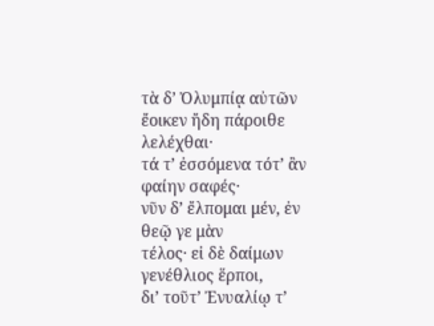τὰ δʼ Ὀλυμπίᾳ αὐτῶν
ἔοικεν ἤδη πάροιθε λελέχθαι·
τά τʼ ἐσσόμενα τότʼ ἂν φαίην σαφές·
νῦν δʼ ἔλπομαι μέν, ἐν θεῷ γε μὰν
τέλος· εἰ δὲ δαίμων γενέθλιος ἕρποι,
διʼ τοῦτʼ Ἐνυαλίῳ τʼ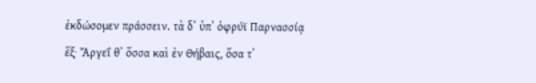ἐκδώσομεν πράσσειν. τὰ δʼ ὑπʼ ὀφρύϊ Παρνασσίᾳ
ἕξ· Ἄργεΐ θʼ ὅσσα καὶ ἐν Θήβαις, ὅσα τʼ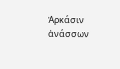Ἀρκάσιν ἀνάσσων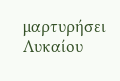μαρτυρήσει Λυκαίου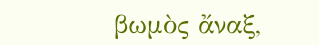βωμὸς ἄναξ,